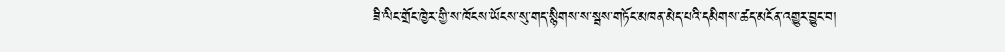ཟི་ལིང་གྲོང་ཁྱེར་གྱི་ས་ཁོངས་ཡོངས་སུ་གད་སྙིགས་ས་སྦས་གཏོང་མཁན་མེད་པའི་དམིགས་ཚད་མངོན་འགྱུར་བྱུང་བ།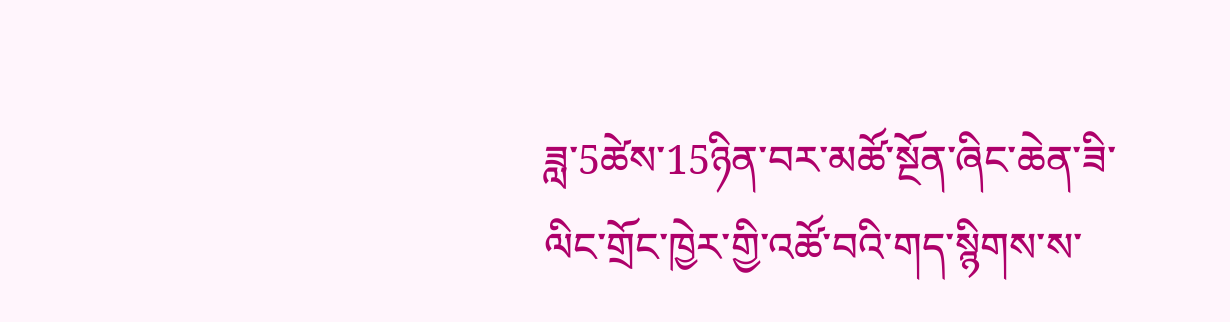ཟླ་5ཚེས་15ཉིན་བར་མཚོ་སྔོན་ཞིང་ཆེན་ཟི་ལིང་གྲོང་ཁྱེར་གྱི་འཚོ་བའི་གད་སྙིགས་ས་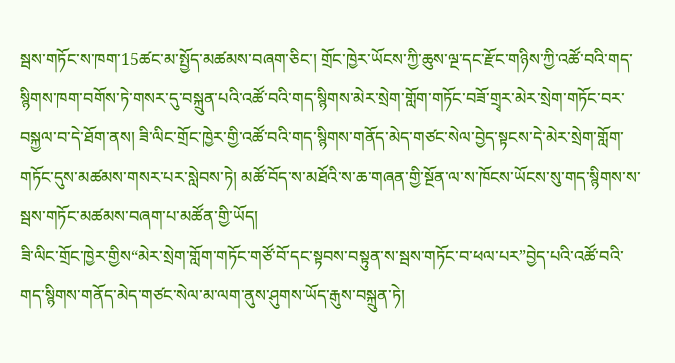སྦས་གཏོང་ས་ཁག་15ཚང་མ་སྤྱོད་མཚམས་བཞག་ཅིང་། གྲོང་ཁྱེར་ཡོངས་ཀྱི་ཆུས་ལྔ་དང་རྫོང་གཉིས་ཀྱི་འཚོ་བའི་གད་སྙིགས་ཁག་བགོས་ཏེ་གསར་དུ་བསྐྲུན་པའི་འཚོ་བའི་གད་སྙིགས་མེར་སྲེག་གློག་གཏོང་བཟོ་གྲྭར་མེར་སྲེག་གཏོང་བར་བསྐྱལ་བ་དེ་ཐོག་ནས། ཟི་ལིང་གྲོང་ཁྱེར་གྱི་འཚོ་བའི་གད་སྙིགས་གནོད་མེད་གཙང་སེལ་བྱེད་སྟངས་དེ་མེར་སྲེག་གློག་གཏོང་དུས་མཚམས་གསར་པར་སླེབས་ཏེ། མཚོ་བོད་ས་མཐོའི་ས་ཆ་གཞན་གྱི་སྔོན་ལ་ས་ཁོངས་ཡོངས་སུ་གད་སྙིགས་ས་སྦས་གཏོང་མཚམས་བཞག་པ་མཚོན་གྱི་ཡོད།
ཟི་ལིང་གྲོང་ཁྱེར་གྱིས“མེར་སྲེག་གློག་གཏོང་གཙོ་བོ་དང་སྟབས་བསྟུན་ས་སྦས་གཏོང་བ་ཕལ་པར”བྱེད་པའི་འཚོ་བའི་གད་སྙིགས་གནོད་མེད་གཙང་སེལ་མ་ལག་ནུས་ཤུགས་ཡོད་རྒུས་བསྐྲུན་ཏེ།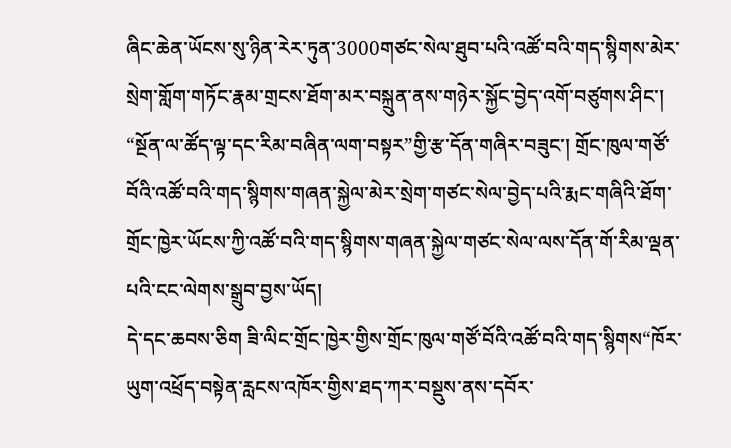ཞིང་ཆེན་ཡོངས་སུ་ཉིན་རེར་ཏུན་3000གཙང་སེལ་ཐུབ་པའི་འཚོ་བའི་གད་སྙིགས་མེར་སྲེག་གློག་གཏོང་རྣམ་གྲངས་ཐོག་མར་བསྐྲུན་ནས་གཉེར་སྐྱོང་བྱེད་འགོ་བཙུགས་ཤིང་། “སྔོན་ལ་ཚོད་ལྟ་དང་རིམ་བཞིན་ལག་བསྟར”གྱི་རྩ་དོན་གཞིར་བཟུང་། གྲོང་ཁུལ་གཙོ་བོའི་འཚོ་བའི་གད་སྙིགས་གཞན་སྐྱེལ་མེར་སྲེག་གཙང་སེལ་བྱེད་པའི་རྨང་གཞིའི་ཐོག་གྲོང་ཁྱེར་ཡོངས་ཀྱི་འཚོ་བའི་གད་སྙིགས་གཞན་སྐྱེལ་གཙང་སེལ་ལས་དོན་གོ་རིམ་ལྡན་པའི་ངང་ལེགས་སྒྲུབ་བྱས་ཡོད།
དེ་དང་ཆབས་ཅིག ཟི་ལིང་གྲོང་ཁྱེར་གྱིས་གྲོང་ཁུལ་གཙོ་བོའི་འཚོ་བའི་གད་སྙིགས“ཁོར་ཡུག་འཕྲོད་བསྟེན་རླངས་འཁོར་གྱིས་ཐད་ཀར་བསྡུས་ནས་དབོར་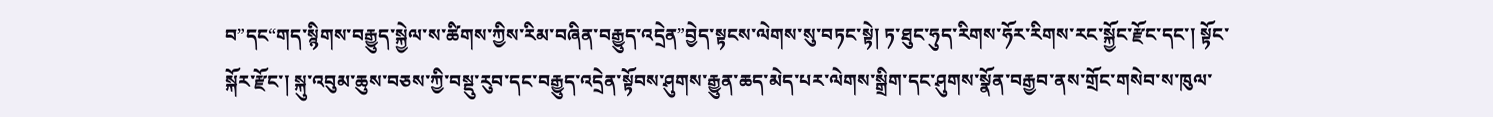བ”དང“གད་སྙིགས་བརྒྱུད་སྐྱེལ་ས་ཚིགས་ཀྱིས་རིམ་བཞིན་བརྒྱུད་འདྲེན”བྱེད་སྟངས་ལེགས་སུ་བཏང་སྟེ། ཏ་ཐུང་ཧུད་རིགས་ཧོར་རིགས་རང་སྐྱོང་རྫོང་དང་། སྟོང་སྐོར་རྫོང་། སྐུ་འབུམ་ཆུས་བཅས་ཀྱི་བསྡུ་རུབ་དང་བརྒྱུད་འདྲེན་སྟོབས་ཤུགས་རྒྱུན་ཆད་མེད་པར་ལེགས་སྒྲིག་དང་ཤུགས་སྣོན་བརྒྱབ་ནས་གྲོང་གསེབ་ས་ཁུལ་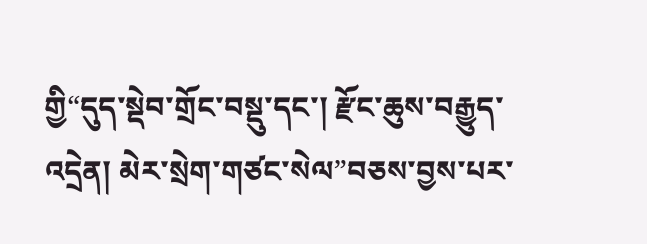གྱི“དུད་སྡེབ་གྲོང་བསྡུ་དང་། རྫོང་ཆུས་བརྒྱུད་འདྲེན། མེར་སྲེག་གཙང་སེལ”བཅས་བྱས་པར་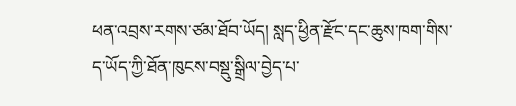ཕན་འབྲས་རགས་ཙམ་ཐོབ་ཡོད། སླད་ཕྱིན་རྫོང་དང་ཆུས་ཁག་གིས་ད་ཡོད་ཀྱི་ཐོན་ཁུངས་བསྡུ་སྒྲིལ་བྱེད་པ་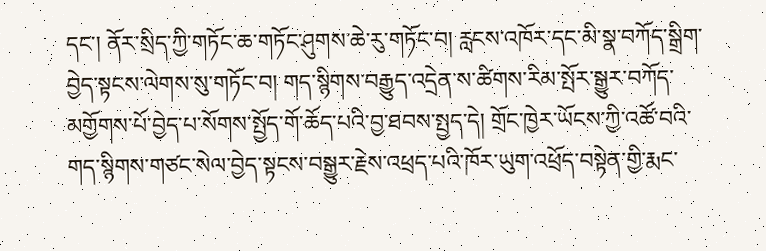དང་། ནོར་སྲིད་ཀྱི་གཏོང་ཆ་གཏོང་ཤུགས་ཆེ་རུ་གཏོང་བ། རླངས་འཁོར་དང་མི་སྣ་བཀོད་སྒྲིག་བྱེད་སྟངས་ལེགས་སུ་གཏོང་བ། གད་སྙིགས་བརྒྱུད་འདྲེན་ས་ཚིགས་རིམ་སྤོར་སྒྱུར་བཀོད་མགྱོགས་པོ་བྱེད་པ་སོགས་སྤྱོད་གོ་ཆོད་པའི་བྱ་ཐབས་སྤྱད་དེ། གྲོང་ཁྱེར་ཡོངས་ཀྱི་འཚོ་བའི་གད་སྙིགས་གཙང་སེལ་བྱེད་སྟངས་བསྒྱུར་རྗེས་འཕྲད་པའི་ཁོར་ཡུག་འཕྲོད་བསྟེན་གྱི་རྨང་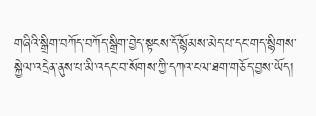གཞིའི་སྒྲིག་བཀོད་བཀོད་སྒྲིག་བྱེད་སྟངས་དོ་སྙོམས་མེད་པ་དང་གད་སྙིགས་སྐྱེལ་འདྲེན་ནུས་པ་མི་འདང་བ་སོགས་ཀྱི་དཀའ་ངལ་ཐག་གཅོད་བྱས་ཡོད།